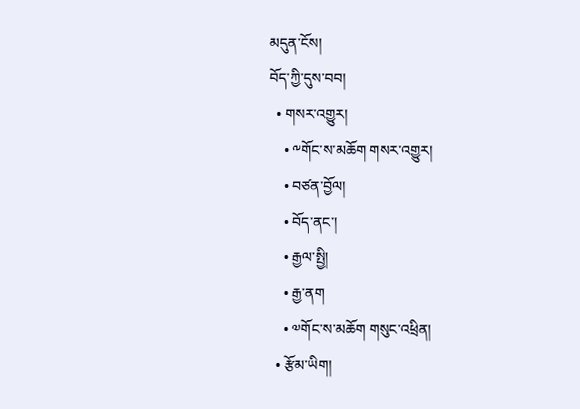མདུན་ངོས།
བོད་ཀྱི་དུས་བབ།
  • གསར་འགྱུར།
    • ༸གོང་ས་མཆོག གསར་འགྱུར།
    • བཙན་བྱོལ།
    • བོད་ནང་།
    • རྒྱལ་སྤྱི།
    • རྒྱ་ནག
    • ༧གོང་ས་མཆོག གསུང་འཕྲིན།
  • རྩོམ་ཡིག།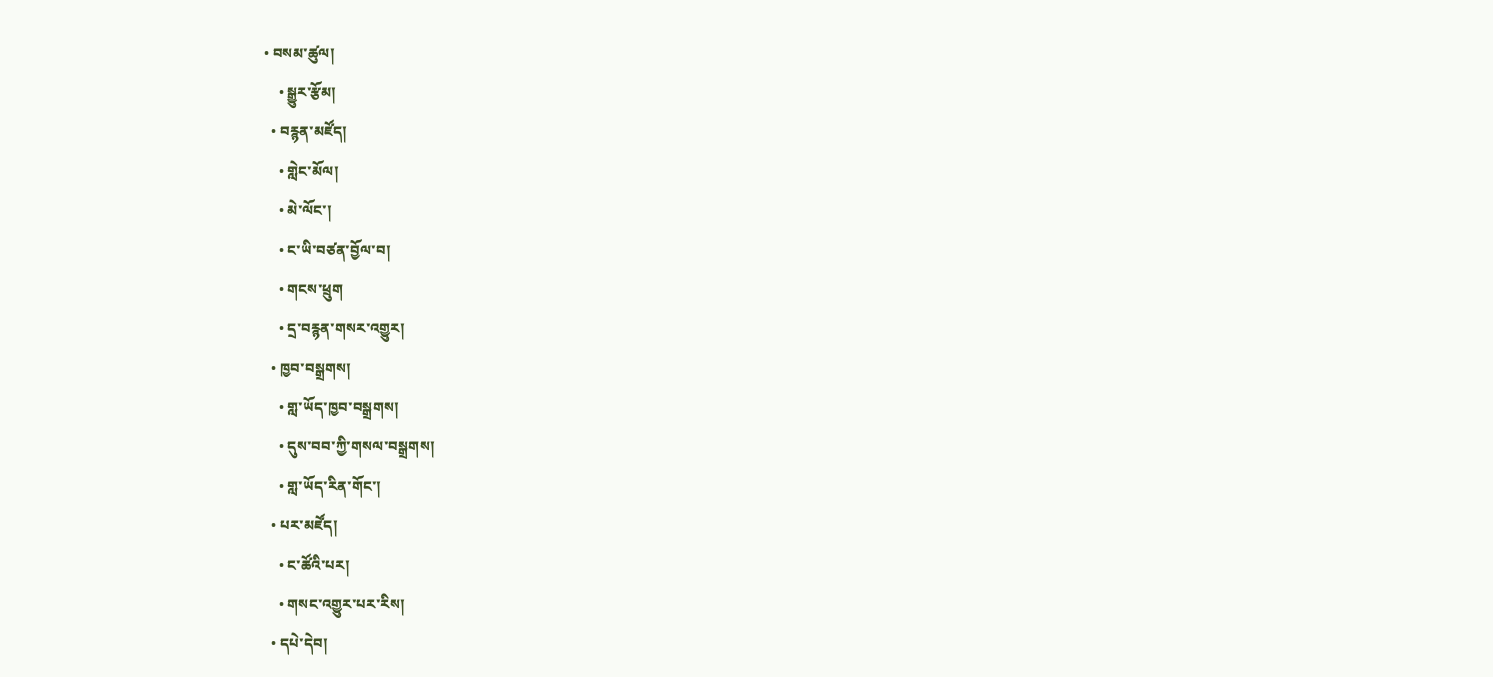• བསམ་ཚུལ།
    • སྒྱུར་རྩོམ།
  • བརྙན་མཛོད།
    • གླེང་མོལ།
    • མེ་ལོང་།
    • ང་ཡི་བཙན་བྱོལ་བ།
    • གངས་ཕྲུག
    • དྲ་བརྙན་གསར་འགྱུར།
  • ཁྱབ་བསྒྲགས།
    • གླ་ཡོད་ཁྱབ་བསྒྲགས།
    • དུས་བབ་ཀྱི་གསལ་བསྒྲགས།
    • གླ་ཡོད་རིན་གོང་།
  • པར་མཛོད།
    • ང་ཚོའི་པར།
    • གསང་འགྱུར་པར་རིས།
  • དཔེ་དེབ།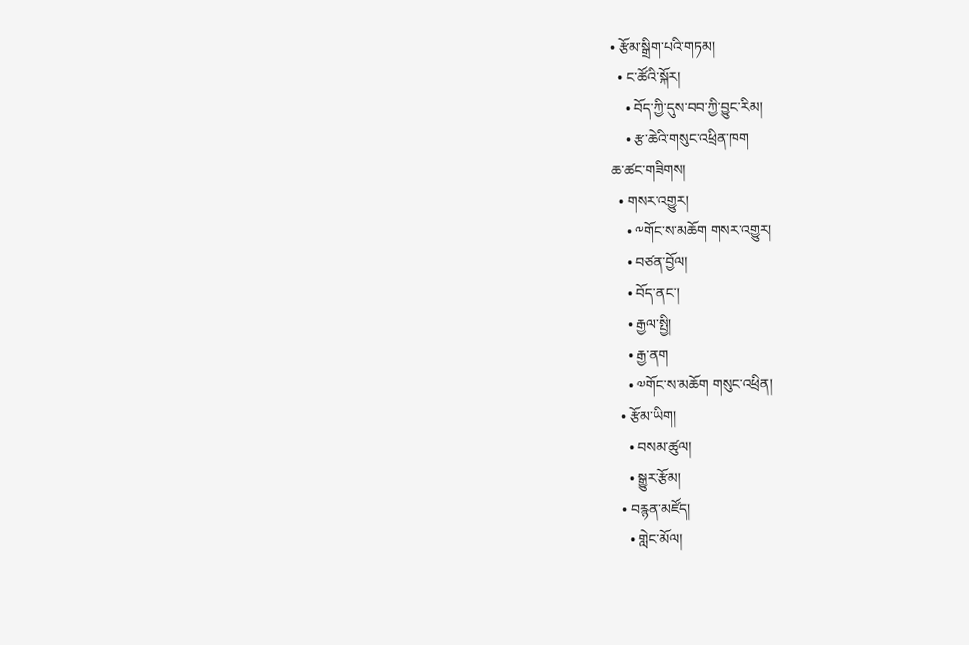• རྩོམ་སྒྲིག་པའི་གཏམ།
  • ང་ཚོའི་སྐོར།
    • བོད་ཀྱི་དུས་བབ་ཀྱི་བྱུང་རིམ།
    • རྩ་ཆེའི་གསུང་འཕྲིན་ཁག
ཆ་ཚང་གཟིགས།
  • གསར་འགྱུར།
    • ༸གོང་ས་མཆོག གསར་འགྱུར།
    • བཙན་བྱོལ།
    • བོད་ནང་།
    • རྒྱལ་སྤྱི།
    • རྒྱ་ནག
    • ༧གོང་ས་མཆོག གསུང་འཕྲིན།
  • རྩོམ་ཡིག།
    • བསམ་ཚུལ།
    • སྒྱུར་རྩོམ།
  • བརྙན་མཛོད།
    • གླེང་མོལ།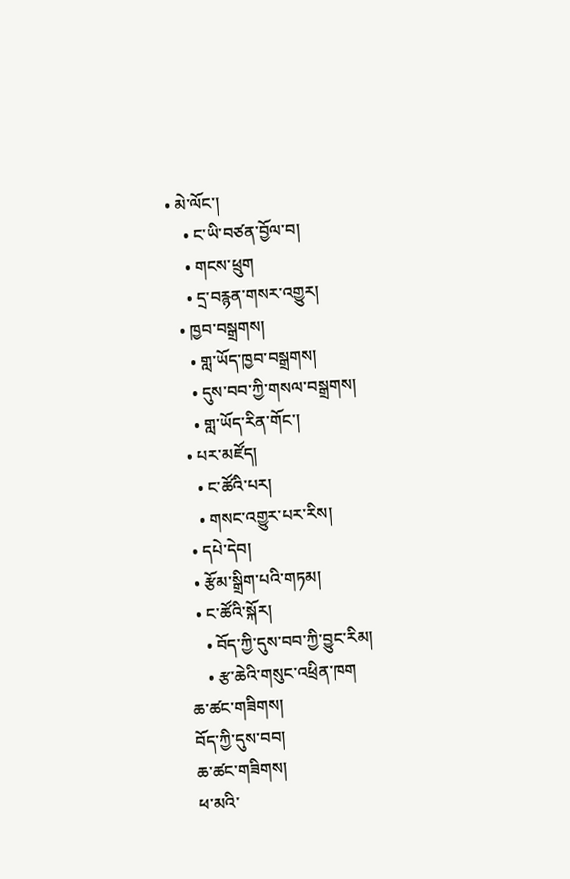• མེ་ལོང་།
    • ང་ཡི་བཙན་བྱོལ་བ།
    • གངས་ཕྲུག
    • དྲ་བརྙན་གསར་འགྱུར།
  • ཁྱབ་བསྒྲགས།
    • གླ་ཡོད་ཁྱབ་བསྒྲགས།
    • དུས་བབ་ཀྱི་གསལ་བསྒྲགས།
    • གླ་ཡོད་རིན་གོང་།
  • པར་མཛོད།
    • ང་ཚོའི་པར།
    • གསང་འགྱུར་པར་རིས།
  • དཔེ་དེབ།
  • རྩོམ་སྒྲིག་པའི་གཏམ།
  • ང་ཚོའི་སྐོར།
    • བོད་ཀྱི་དུས་བབ་ཀྱི་བྱུང་རིམ།
    • རྩ་ཆེའི་གསུང་འཕྲིན་ཁག
ཆ་ཚང་གཟིགས།
བོད་ཀྱི་དུས་བབ།
ཆ་ཚང་གཟིགས།
ཕ་མའི་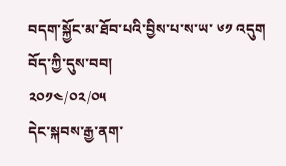བདག་སྐྱོང་མ་ཐོབ་པའི་བྱིས་པ་ས་ཡ་ ༦༡ འདུག
བོད་ཀྱི་དུས་བབ།
༢༠༡༤/༠༢/༠༥
དེང་སྐབས་རྒྱ་ནག་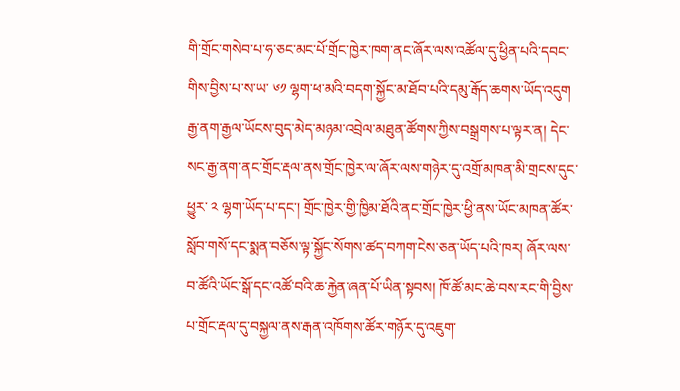གི་གྲོང་གསེབ་པ་ཧ་ཅང་མང་པོ་གྲོང་ཁྱེར་ཁག་ནང་ཞོར་ལས་འཚོལ་དུ་ཕྱིན་པའི་དབང་གིས་བྱིས་པ་ས་ཡ་ ༦༡ ལྷག་ཕ་མའི་བདག་སྐྱོང་མ་ཐོབ་པའི་དམུ་རྒོད་ཆགས་ཡོད་འདུག
རྒྱ་ནག་རྒྱལ་ཡོངས་བུད་མེད་མཉམ་འབྲེལ་མཐུན་ཚོགས་ཀྱིས་བསྒྲགས་པ་ལྟར་ན། དེང་སང་རྒྱ་ནག་ནང་གྲོང་རྡལ་ནས་གྲོང་ཁྱེར་ལ་ཞོར་ལས་གཉེར་དུ་འགྲོ་མཁན་མི་གྲངས་དུང་ཕྱུར་ ༢ ལྷག་ཡོད་པ་དང་། གྲོང་ཁྱེར་གྱི་ཁྱིམ་ཐོའི་ནང་གྲོང་ཁྱེར་ཕྱི་ནས་ཡོང་མཁན་ཚོར་སློབ་གསོ་དང་སྨན་བཅོས་ལྟ་སྐྱོང་སོགས་ཚད་བཀག་ངེས་ཅན་ཡོད་པའི་ཁར། ཞོར་ལས་བ་ཚོའི་ཡོང་སྒོ་དང་འཚོ་བའི་ཆ་རྐྱེན་ཞན་པོ་ཡིན་སྟབས། ཁོ་ཚོ་མང་ཆེ་བས་རང་གི་བྱིས་པ་གྲོང་རྡལ་དུ་བསྐྱལ་ནས་རྒན་འཁོགས་ཚོར་གཉོར་དུ་འཇུག་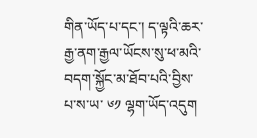གིན་ཡོད་པ་དང་། ད་ལྟའི་ཆར་རྒྱ་ནག་རྒྱལ་ཡོངས་སུ་ཕ་མའི་བདག་སྐྱོང་མ་ཐོབ་པའི་བྱིས་པ་ས་ཡ་ ༦༡ ལྷག་ཡོད་འདུག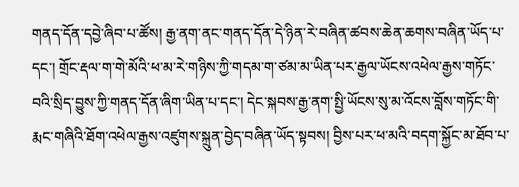གནད་དོན་དབྱེ་ཞིབ་པ་ཚོས། རྒྱ་ནག་ནང་གནད་དོན་དེ་ཉིན་རེ་བཞིན་ཚབས་ཆེན་ཆགས་བཞིན་ཡོད་པ་དང་། གྲོང་རྡལ་ག་གེ་མོའི་ཕ་མ་རེ་གཉིས་ཀྱི་གདམ་ག་ཙམ་མ་ཡིན་པར་རྒྱལ་ཡོངས་འཕེལ་རྒྱས་གཏོང་བའི་སྲིད་བྱུས་ཀྱི་གནད་དོན་ཞིག་ཡིན་པ་དང་། དེང་སྐབས་རྒྱ་ནག་སྤྱི་ཡོངས་སུ་མ་འོངས་བློས་གཏོང་གི་རྨང་གཞིའི་ཐོག་འཕེལ་རྒྱས་འཛུགས་སྐྲུན་བྱེད་བཞིན་ཡོད་སྟབས། བྱིས་པར་ཕ་མའི་བདག་སྐྱོང་མ་ཐོབ་པ་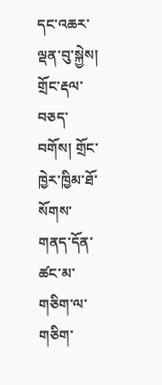དང་འཆར་ལྡན་བུ་སྐྱེས། གྲོང་རྡལ་བཅད་བགོས། གྲོང་ཁྱེར་ཁྱིམ་ཐོ་སོགས་གནད་དོན་ཚང་མ་གཅིག་ལ་གཅིག་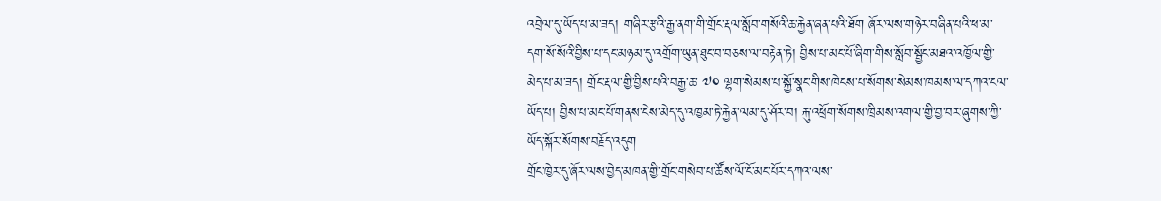འབྲེལ་དུ་ཡོད་པ་མ་ཟད། གཞིར་རྩའི་རྒྱ་ནག་གི་གྲོང་རྡལ་སློབ་གསོའི་ཆ་རྐྱེན་ཞན་པའི་ཐོག ཞོར་ལས་གཉེར་བཞིན་པའི་ཕ་མ་དག་སོ་སོའི་བྱིས་པ་དང་མཉམ་དུ་འགྲོག་ཡུན་ཐུང་བ་བཅས་ལ་བརྟེན་ཏེ། བྱིས་པ་མང་པོ་ཞིག་གིས་སློབ་སྦྱོང་མཐའ་འཁྱོལ་གྱི་མེད་པ་མ་ཟད། གྲོང་རྡལ་གྱི་བྱིས་པའི་བརྒྱ་ཆ་ ༧༠ ལྷག་སེམས་པ་སྐྱོ་སྣང་གིས་ཁེངས་པ་སོགས་སེམས་ཁམས་ལ་དཀའ་ངལ་ཡོད་པ། བྱིས་པ་མང་པོ་གནས་ངེས་མེད་དུ་འཁྱམ་ཏེ་རྐྱེན་ལམ་དུ་ཤོར་བ། རྐུ་འཕྲོག་སོགས་ཁྲིམས་འགལ་གྱི་བྱ་བར་ཞུགས་ཀྱི་ཡོད་སྐོར་སོགས་བརྗོད་འདུག
གྲོང་ཁྱེར་དུ་ཞོར་ལས་བྱེད་མཁན་གྱི་གྲོང་གསེབ་པ་ཚོས་ལོ་ངོ་མང་པོར་དཀའ་ལས་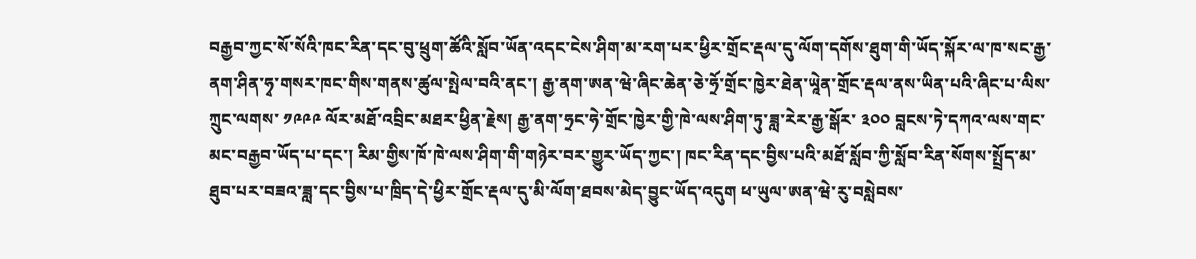བརྒྱབ་ཀྱང་སོ་སོའི་ཁང་རིན་དང་བུ་ཕྲུག་ཚོའི་སློབ་ཡོན་འདང་ངེས་ཤིག་མ་རག་པར་ཕྱིར་གྲོང་རྡལ་དུ་ལོག་དགོས་ཐུག་གི་ཡོད་སྐོར་ལ་ཁ་སང་རྒྱ་ནག་ཤིན་ཧྭ་གསར་ཁང་གིས་གནས་ཚུལ་སྤེལ་བའི་ནང་། རྒྱ་ནག་ཨན་ཝེ་ཞིང་ཆེན་ཅེ་ཧྲོ་གྲོང་ཁྱེར་ཐེན་ཡཱེན་གྲོང་རྡལ་ནས་ཡིན་པའི་ཞིང་པ་ལིས་ཀྲུང་ལགས་ ༡༩༩༩ ལོར་མཐོ་འབྲིང་མཐར་ཕྱིན་རྗེས། རྒྱ་ནག་ཧྲང་ཧེ་གྲོང་ཁྱེར་གྱི་ཁེ་ལས་ཤིག་ཏུ་ཟླ་རེར་རྒྱ་སྒོར་ ༣༠༠ བླངས་ཏེ་དཀའ་ལས་གང་མང་བརྒྱབ་ཡོད་པ་དང་། རིམ་གྱིས་ཁོ་ཁེ་ལས་ཤིག་གི་གཉེར་བར་གྱུར་ཡོད་ཀྱང་། ཁང་རིན་དང་བྱིས་པའི་མཐོ་སློབ་ཀྱི་སློབ་རིན་སོགས་སྤྲོད་མ་ཐུབ་པར་བཟའ་ཟླ་དང་བྱིས་པ་ཁྲིད་དེ་ཕྱིར་གྲོང་རྡལ་དུ་མི་ལོག་ཐབས་མེད་བྱུང་ཡོད་འདུག ཕ་ཡུལ་ཨན་ཝེ་རུ་བསླེབས་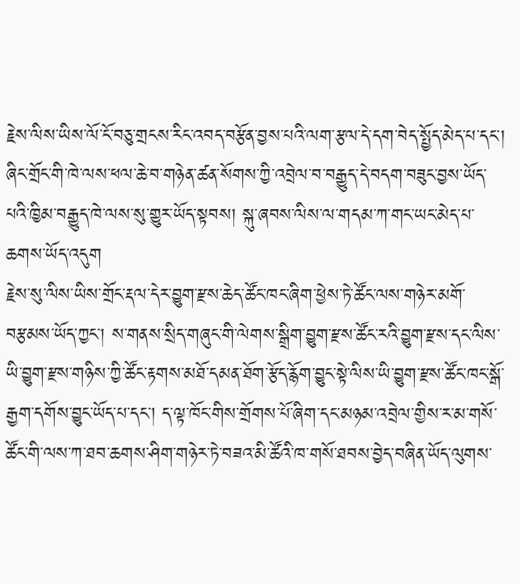རྗེས་ལིས་ཡིས་ལོ་ངོ་བཅུ་གྲངས་རིང་འབད་བརྩོན་བྱས་པའི་ལག་རྩལ་དེ་དག་བེད་སྤྱོད་མེད་པ་དང་། ཞིང་གྲོང་གི་ཁེ་ལས་ཕལ་ཆེ་བ་གཉེན་ཚན་སོགས་ཀྱི་འབྲེལ་བ་བརྒྱུད་དེ་བདག་བཟུང་བྱས་ཡོད་པའི་ཁྱིམ་བརྒྱུད་ཁེ་ལས་སུ་གྱུར་ཡོད་སྟབས། སྐུ་ཞབས་ལིས་ལ་གདམ་ཀ་གང་ཡང་མེད་པ་ཆགས་ཡོད་འདུག
རྗེས་སུ་ལིས་ཡིས་གྲོང་རྡལ་དེར་བྱུག་རྫས་ཆེད་ཚོང་ཁང་ཞིག་ཕྱེས་ཏེ་ཚོང་ལས་གཉེར་མགོ་བརྩམས་ཡོད་ཀྱང་། ས་གནས་སྲིད་གཞུང་གི་ལེགས་སྒྲིག་བྱུག་རྫས་ཚོང་རའི་བྱུག་རྫས་དང་ལིས་ཡི་བྱུག་རྫས་གཉིས་ཀྱི་ཚོང་རྟགས་མཐོ་དམན་ཐོག་རྩོད་རྙོག་བྱུང་སྟེ་ལིས་ཡི་བྱུག་རྫས་ཚོང་ཁང་སྒོ་རྒྱག་དགོས་བྱུང་ཡོད་པ་དང་། ད་ལྟ་ཁོང་གིས་གྲོགས་པོ་ཞིག་དང་མཉམ་འབྲེལ་གྱིས་ར་མ་གསོ་ཚོང་གི་ལས་ཀ་ཐབ་ཆགས་ཤིག་གཉེར་ཏེ་བཟའ་མི་ཚོའི་ཁ་གསོ་ཐབས་བྱེད་བཞིན་ཡོད་ལུགས་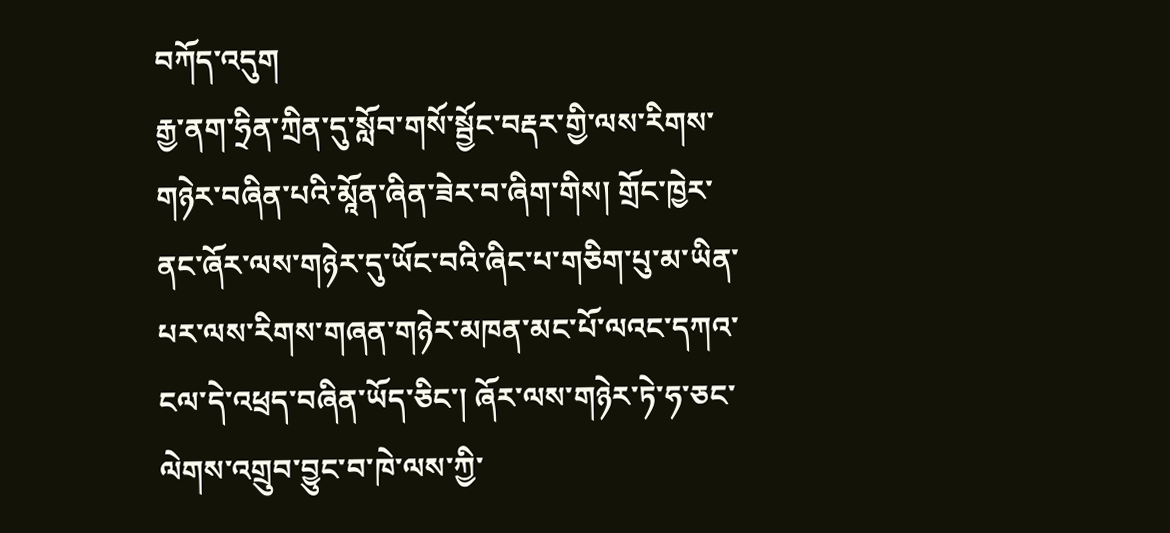བཀོད་འདུག
རྒྱ་ནག་ཧྲིན་ཀྲིན་དུ་སློབ་གསོ་སྦྱོང་བརྡར་གྱི་ལས་རིགས་གཉེར་བཞིན་པའི་མཱོན་ཞིན་ཟེར་བ་ཞིག་གིས། གྲོང་ཁྱེར་ནང་ཞོར་ལས་གཉེར་དུ་ཡོང་བའི་ཞིང་པ་གཅིག་པུ་མ་ཡིན་པར་ལས་རིགས་གཞན་གཉེར་མཁན་མང་པོ་ལའང་དཀའ་ངལ་དེ་འཕྲད་བཞིན་ཡོད་ཅིང་། ཞོར་ལས་གཉེར་ཏེ་ཧ་ཅང་ལེགས་འགྲུབ་བྱུང་བ་ཁེ་ལས་ཀྱི་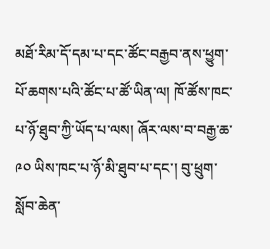མཐོ་རིམ་དོ་དམ་པ་དང་ཚོང་བརྒྱབ་ནས་ཕྱུག་པོ་ཆགས་པའི་ཚོང་པ་ཚོ་ཡིན་ལ། ཁོ་ཚོས་ཁང་པ་ཉོ་ཐུབ་ཀྱི་ཡོད་པ་ལས། ཞོར་ལས་བ་བརྒྱ་ཆ་ ༩༠ ཡིས་ཁང་པ་ཉོ་མི་ཐུབ་པ་དང་། བུ་ཕྲུག་སློབ་ཆེན་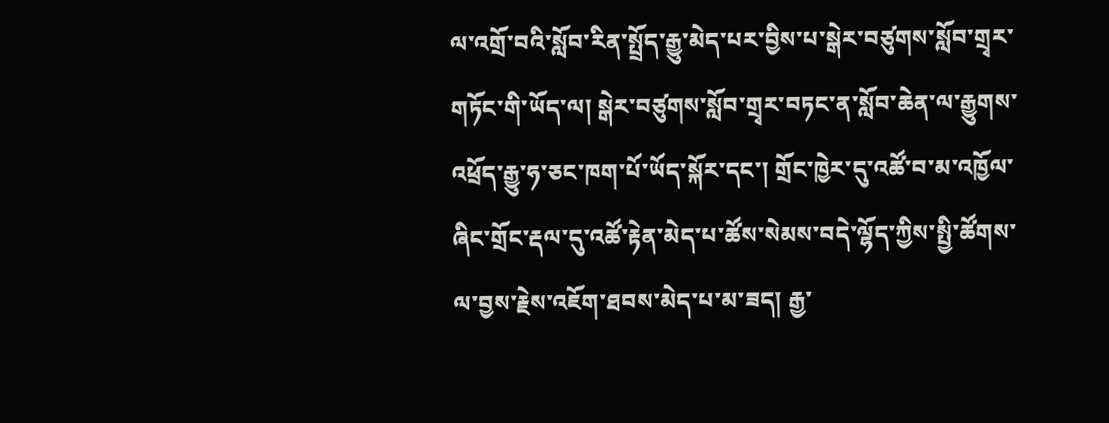ལ་འགྲོ་བའི་སློབ་རིན་སྤྲོད་རྒྱུ་མེད་པར་བྱིས་པ་སྒེར་བཙུགས་སློབ་གྲྭར་གཏོང་གི་ཡོད་ལ། སྒེར་བཙུགས་སློབ་གྲྭར་བཏང་ན་སློབ་ཆེན་ལ་རྒྱུགས་འཕྲོད་རྒྱུ་ཧ་ཅང་ཁག་པོ་ཡོད་སྐོར་དང་། གྲོང་ཁྱེར་དུ་འཚོ་བ་མ་འཁྱོལ་ཞིང་གྲོང་རྡལ་དུ་འཚོ་རྟེན་མེད་པ་ཚོས་སེམས་བདེ་ལྷོད་ཀྱིས་སྤྱི་ཚོགས་ལ་བྱས་རྗེས་འཇོག་ཐབས་མེད་པ་མ་ཟད། རྒྱ་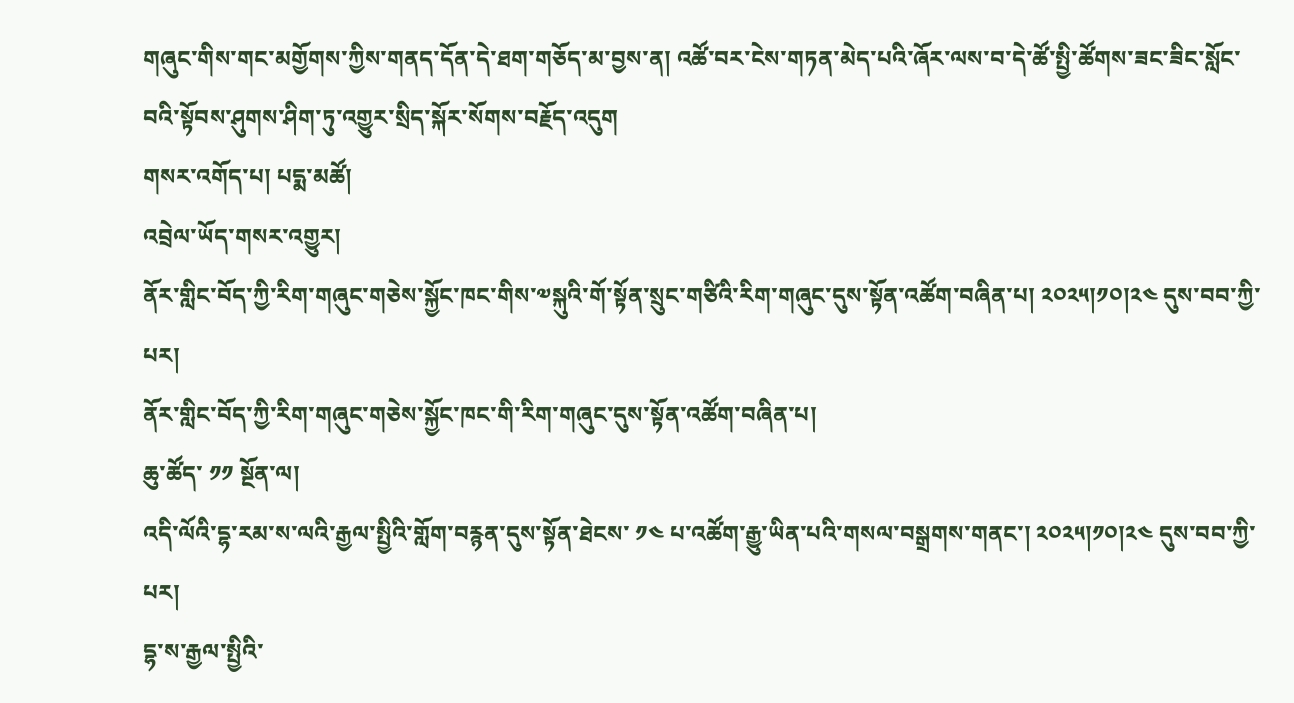གཞུང་གིས་གང་མགྱོགས་ཀྱིས་གནད་དོན་དེ་ཐག་གཅོད་མ་བྱས་ན། འཚོ་བར་ངེས་གཏན་མེད་པའི་ཞོར་ལས་བ་དེ་ཚོ་སྤྱི་ཚོགས་ཟང་ཟིང་སློང་བའི་སྟོབས་ཤུགས་ཤིག་ཏུ་འགྱུར་སྲིད་སྐོར་སོགས་བརྗོད་འདུག
གསར་འགོད་པ། པདྨ་མཚོ།
འབྲེལ་ཡོད་གསར་འགྱུར།
ནོར་གླིང་བོད་ཀྱི་རིག་གཞུང་གཅེས་སྐྱོང་ཁང་གིས་༧སྐུའི་གོ་སྟོན་སྲུང་གཙིའི་རིག་གཞུང་དུས་སྟོན་འཚོག་བཞིན་པ། ༢༠༢༥།༡༠།༢༤ དུས་བབ་ཀྱི་པར།
ནོར་གླིང་བོད་ཀྱི་རིག་གཞུང་གཅེས་སྐྱོང་ཁང་གི་རིག་གཞུང་དུས་སྟོན་འཚོག་བཞིན་པ།
ཆུ་ཚོད་ ༡༡ སྔོན་ལ།
འདི་ལོའི་དྷ་རམ་ས་ལའི་རྒྱལ་སྤྱིའི་གློག་བརྙན་དུས་སྟོན་ཐེངས་ ༡༤ པ་འཚོག་རྒྱུ་ཡིན་པའི་གསལ་བསྒྲགས་གནང་། ༢༠༢༥།༡༠།༢༤ དུས་བབ་ཀྱི་པར།
དྷ་ས་རྒྱལ་སྤྱིའི་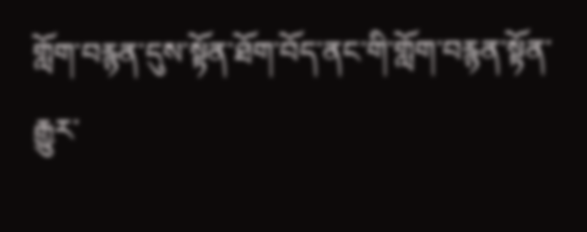གློག་བརྙན་དུས་སྟོན་ཐོག་བོད་ནང་གི་གློག་བརྙན་སྟོན་རྒྱུར་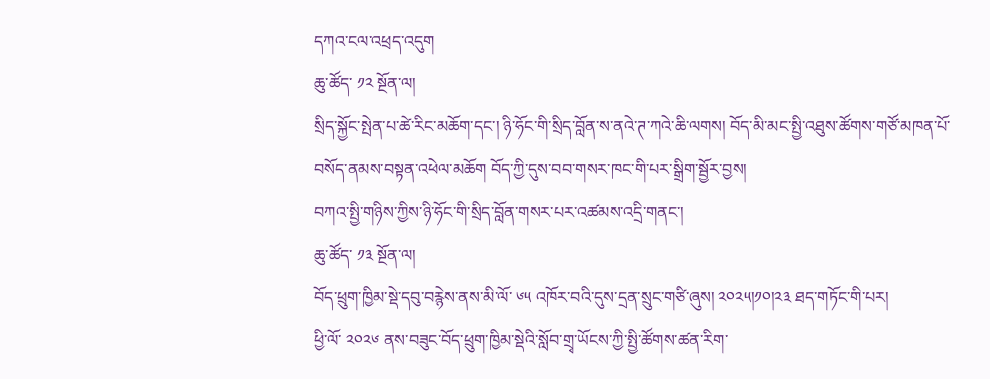དཀའ་ངལ་འཕྲད་འདུག
ཆུ་ཚོད་ ༡༢ སྔོན་ལ།
སྲིད་སྐྱོང་སྤེན་པ་ཚེ་རིང་མཆོག་དང་། ཉི་ཧོང་གི་སྲིད་བློན་ས་ནའེ་ཊ་ཀའེ་ཆི་ལགས། བོད་མི་མང་སྤྱི་འཐུས་ཚོགས་གཙོ་མཁན་པོ་བསོད་ནམས་བསྟན་འཕེལ་མཆོག བོད་ཀྱི་དུས་བབ་གསར་ཁང་གི་པར་སྒྲིག་སྦྱོར་བྱས།
བཀའ་སྤྱི་གཉིས་ཀྱིས་ཉི་ཧོང་གི་སྲིད་བློན་གསར་པར་འཚམས་འདྲི་གནང་།
ཆུ་ཚོད་ ༡༣ སྔོན་ལ།
བོད་ཕྲུག་ཁྱིམ་སྡེ་དབུ་བརྙེས་ནས་མི་ལོ་ ༦༥ འཁོར་བའི་དུས་དྲན་སྲུང་གཙི་ཞུས། ༢༠༢༥།༡༠།༢༣ ཐད་གཏོང་གི་པར།
ཕྱི་ལོ་ ༢༠༢༦ ནས་བཟུང་བོད་ཕྲུག་ཁྱིམ་སྡེའི་སློབ་གྲྭ་ཡོངས་ཀྱི་སྤྱི་ཚོགས་ཚན་རིག་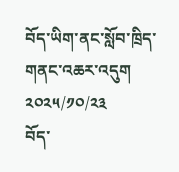བོད་ཡིག་ནང་སློབ་ཁྲིད་གནང་འཆར་འདུག
༢༠༢༥/༡༠/༢༣
བོད་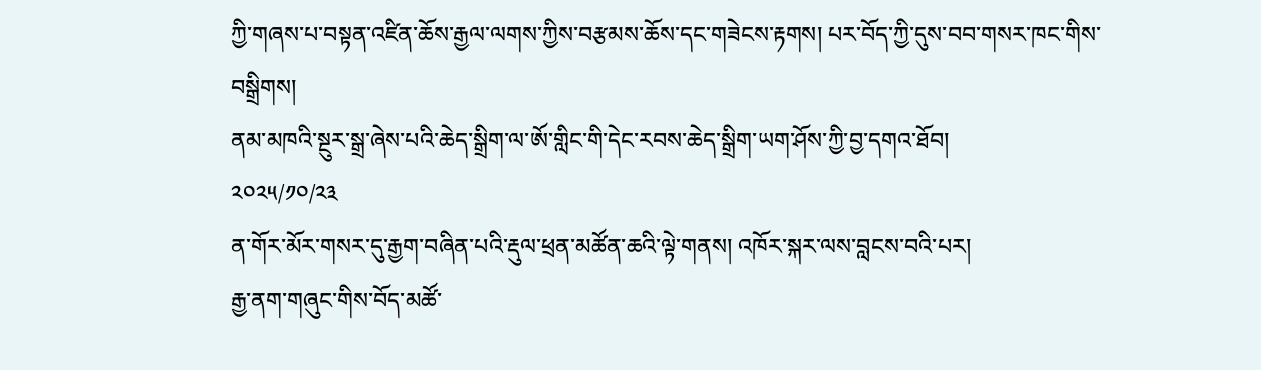ཀྱི་གཞས་པ་བསྟན་འཛིན་ཆོས་རྒྱལ་ལགས་ཀྱིས་བརྩམས་ཆོས་དང་གཟེངས་རྟགས། པར་བོད་ཀྱི་དུས་བབ་གསར་ཁང་གིས་བསྒྲིགས།
ནམ་མཁའི་སྔུར་སྒྲ་ཞེས་པའི་ཆེད་སྒྲིག་ལ་ཨོ་གླིང་གི་དེང་རབས་ཆེད་སྒྲིག་ཡག་ཤོས་ཀྱི་བྱ་དགའ་ཐོབ།
༢༠༢༥/༡༠/༢༣
ན་གོར་མོར་གསར་དུ་རྒྱག་བཞིན་པའི་རྡུལ་ཕྲན་མཚོན་ཆའི་ལྟེ་གནས། འཁོར་སྐར་ལས་བླངས་བའི་པར།
རྒྱ་ནག་གཞུང་གིས་བོད་མཚོ་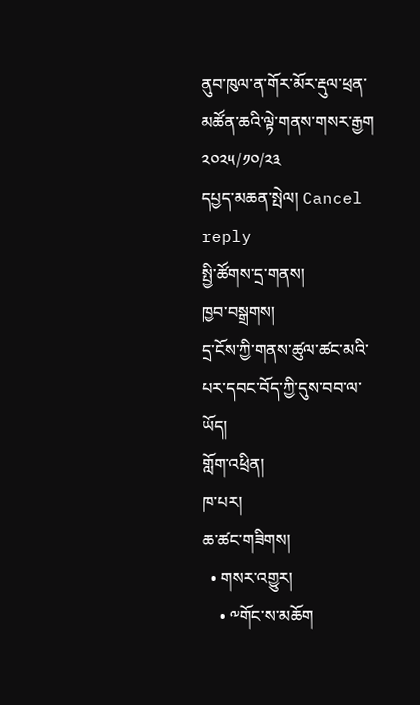ནུབ་ཁུལ་ན་གོར་མོར་རྡུལ་ཕྲན་མཚོན་ཆའི་ལྟེ་གནས་གསར་རྒྱག
༢༠༢༥/༡༠/༢༣
དཔྱད་མཆན་སྤེལ། Cancel reply
སྤྱི་ཚོགས་དྲ་གནས།
ཁྱབ་བསྒྲགས།
དྲ་ངོས་ཀྱི་གནས་ཚུལ་ཚང་མའི་པར་དབང་བོད་ཀྱི་དུས་བབ་ལ་ཡོད།
གློག་འཕྲིན།
ཁ་པར།
ཆ་ཚང་གཟིགས།
  • གསར་འགྱུར།
    • ༸གོང་ས་མཆོག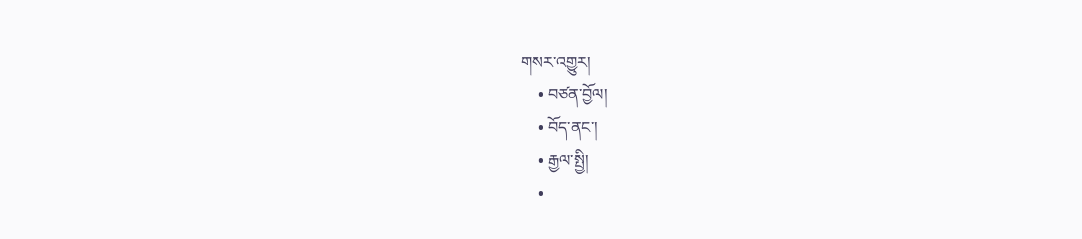གསར་འགྱུར།
    • བཙན་བྱོལ།
    • བོད་ནང་།
    • རྒྱལ་སྤྱི།
    •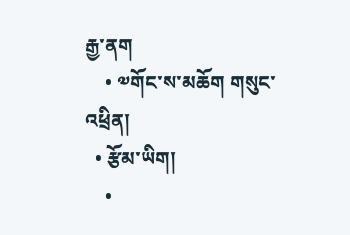རྒྱ་ནག
    • ༧གོང་ས་མཆོག གསུང་འཕྲིན།
  • རྩོམ་ཡིག།
    •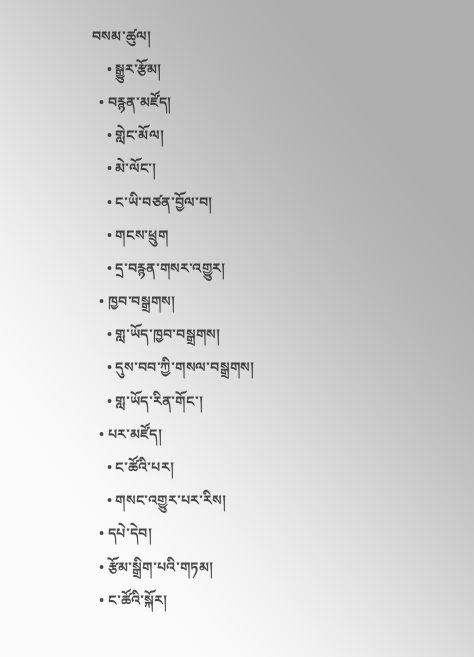བསམ་ཚུལ།
    • སྒྱུར་རྩོམ།
  • བརྙན་མཛོད།
    • གླེང་མོལ།
    • མེ་ལོང་།
    • ང་ཡི་བཙན་བྱོལ་བ།
    • གངས་ཕྲུག
    • དྲ་བརྙན་གསར་འགྱུར།
  • ཁྱབ་བསྒྲགས།
    • གླ་ཡོད་ཁྱབ་བསྒྲགས།
    • དུས་བབ་ཀྱི་གསལ་བསྒྲགས།
    • གླ་ཡོད་རིན་གོང་།
  • པར་མཛོད།
    • ང་ཚོའི་པར།
    • གསང་འགྱུར་པར་རིས།
  • དཔེ་དེབ།
  • རྩོམ་སྒྲིག་པའི་གཏམ།
  • ང་ཚོའི་སྐོར།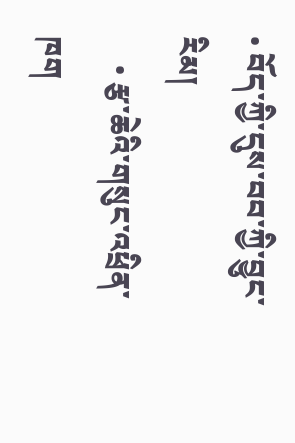• བོད་ཀྱི་དུས་བབ་ཀྱི་བྱུང་རིམ།
    • རྩ་ཆེའི་གསུང་འཕྲིན་ཁག